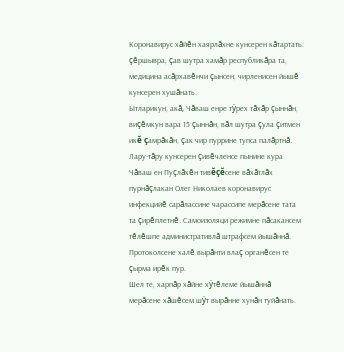Коронавирус хăйĕн хаярлăхне кунсерен кăтартать: çĕршывра, çав шутра хамăр республикăра та, медицина асăрхавĕнчи çынсен, чирленисен йышĕ кунсерен хушăнать.
Ытларикун, акă, Чăваш енре тÿрех тăхăр çыннăн, виçĕмкун вара 15 çыннăн, вăл шутра çула çитмен икĕ çамрăкăн, çак чир пуррине тупса палăртнă.
Лару-тăру кунсерен çивĕчленсе пынине кура Чăваш ен Пуçлăхĕн тивĕçĕсене вăхăтлăх пурнăçлакан Олег Николаев коронавирус инфекцийĕ сарăлассине чарассипе мерăсене тата та çирĕплетнĕ. Самоизоляци режимне пăсакансем тĕлĕшпе административлă штрафсем йышăннă. Протоколсене халĕ вырăнти влаç органĕсен те çырма ирĕк пур.
Шел те, харпăр хăйне хÿтĕлеме йышăннă мерăсене хăшĕсем шÿт вырăнне хунăн туйăнать.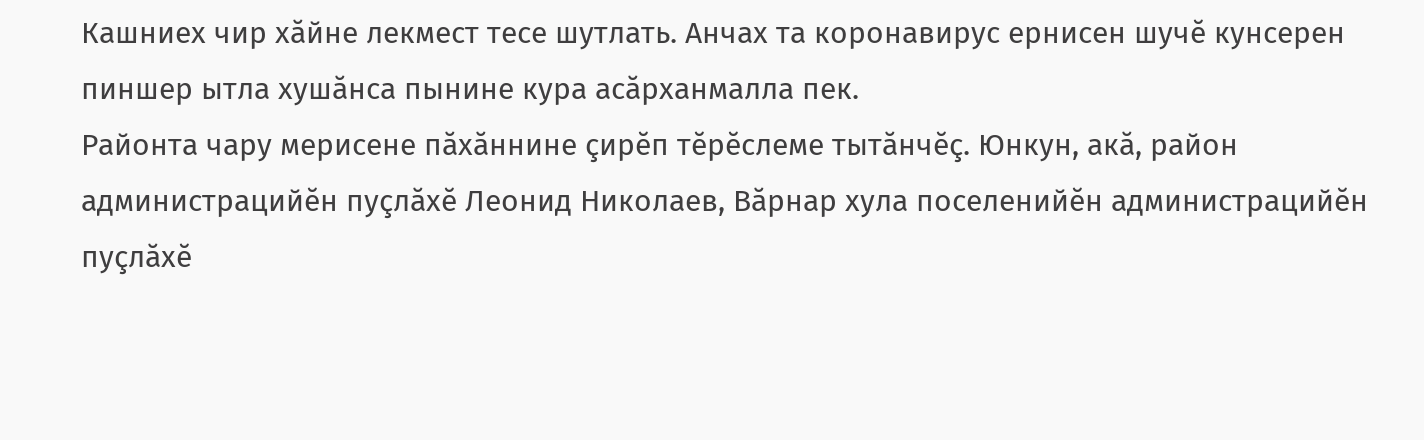Кашниех чир хăйне лекмест тесе шутлать. Анчах та коронавирус ернисен шучĕ кунсерен пиншер ытла хушăнса пынине кура асăрханмалла пек.
Районта чару мерисене пăхăннине çирĕп тĕрĕслеме тытăнчĕç. Юнкун, акă, район администрацийĕн пуçлăхĕ Леонид Николаев, Вăрнар хула поселенийĕн администрацийĕн пуçлăхĕ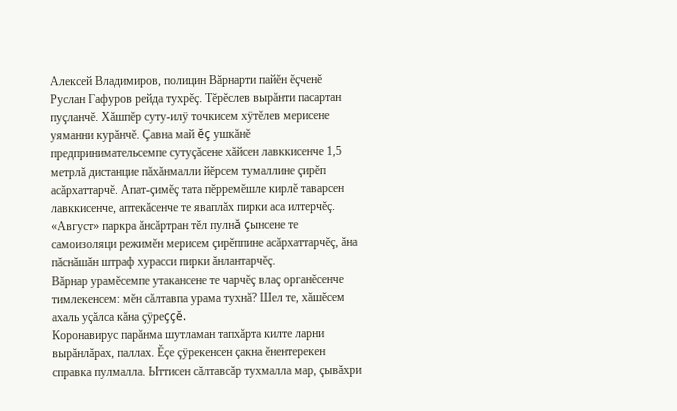Алексей Владимиров, полицин Вăрнарти пайĕн ĕçченĕ Руслан Гафуров рейда тухрĕç. Тĕрĕслев вырăнти пасартан пуçланчĕ. Хăшпĕр суту-илÿ точкисем хÿтĕлев мерисене уяманни курăнчĕ. Çавна май ĕç ушкăнĕ предпринимательсемпе сутуçăсене хăйсен лавккисенче 1,5 метрлă дистанцие пăхăнмалли йĕрсем тумаллине çирĕп асăрхаттарчĕ. Апат-çимĕç тата пĕрремĕшле кирлĕ таварсен лавккисенче, аптекăсенче те яваплăх пирки аса илтерчĕç. «Август» паркра ăнсăртран тĕл пулнă çынсене те самоизоляци режимĕн мерисем çирĕппине асăрхаттарчĕç, ăна пăснăшăн штраф хурасси пирки ăнлантарчĕç.
Вăрнар урамĕсемпе утакансене те чарчĕç влаç органĕсенче тимлекенсем: мĕн сăлтавпа урама тухнă? Шел те, хăшĕсем ахаль уçăлса кăна çÿреççĕ.
Коронавирус парăнма шутламан тапхăрта килте ларни вырăнлăрах, паллах. Ĕçе çÿрекенсен çакна ĕнентерекен справка пулмалла. Ыттисен сăлтавсăр тухмалла мар, çывăхри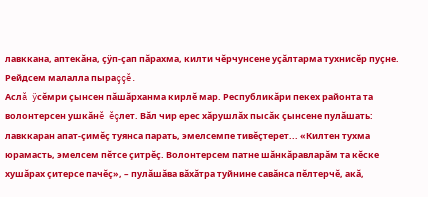лавккана, аптекăна, çÿп-çап пăрахма, килти чĕрчунсене уçăлтарма тухнисĕр пуçне.
Рейдсем малалла пыраççĕ.
Аслă ÿсĕмри çынсен пăшăрханма кирлĕ мар. Республикăри пекех районта та волонтерсен ушкăнĕ ĕçлет. Вăл чир ерес хăрушлăх пысăк çынсене пулăшать: лавккаран апат-çимĕç туянса парать, эмелсемпе тивĕçтерет... «Килтен тухма юрамасть, эмелсем пĕтсе çитрĕç. Волонтерсем патне шăнкăравларăм та кĕске хушăрах çитерсе пачĕç», – пулăшăва вăхăтра туйнине савăнса пĕлтерчĕ, акă,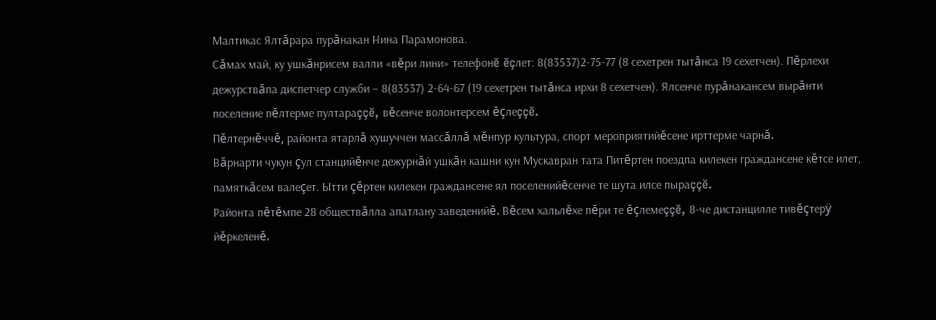Малтикас Ялтăрара пурăнакан Нина Парамонова.
Сăмах май, ку ушкăнрисем валли «вĕри лини» телефонĕ ĕçлет: 8(83537)2-75-77 (8 сехетрен тытăнса 19 сехетчен). Пĕрлехи дежурствăпа диспетчер служби – 8(83537) 2-64-67 (19 сехетрен тытăнса ирхи 8 сехетчен). Ялсенче пурăнакансем вырăнти поселение пĕлтерме пултараççĕ, вĕсенче волонтерсем ĕçлеççĕ.
Пĕлтернĕччĕ, районта ятарлă хушуччен массăллă мĕнпур культура, спорт мероприятийĕсене ирттерме чарнă.
Вăрнарти чукун çул станцийĕнче дежурнăй ушкăн кашни кун Мускавран тата Питĕртен поездпа килекен граждансене кĕтсе илет, памяткăсем валеçет. Ытти çĕртен килекен граждансене ял поселенийĕсенче те шута илсе пыраççĕ.
Районта пĕтĕмпе 28 обществăлла апатлану заведенийĕ. Вĕсем хальлĕхе пĕри те ĕçлемеççĕ, 8-че дистанцилле тивĕçтерÿ йĕркеленĕ.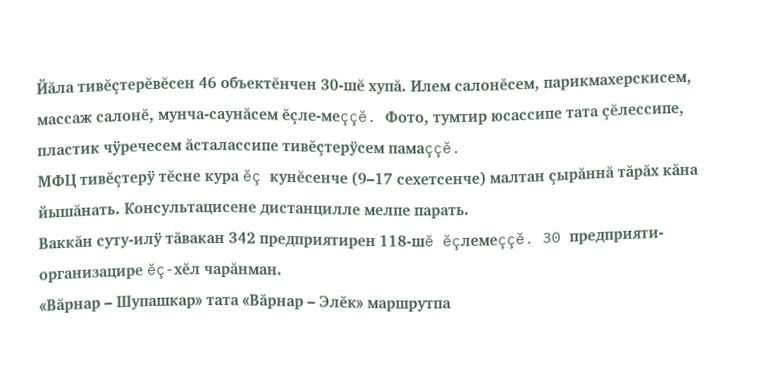Йăла тивĕçтерĕвĕсен 46 объектĕнчен 30-шĕ хупă. Илем салонĕсем, парикмахерскисем, массаж салонĕ, мунча-саунăсем ĕçле-меççĕ. Фото, тумтир юсассипе тата çĕлессипе, пластик чÿречесем ăсталассипе тивĕçтерÿсем памаççĕ.
МФЦ тивĕçтерÿ тĕсне кура ĕç кунĕсенче (9–17 сехетсенче) малтан çырăннă тăрăх кăна йышăнать. Консультацисене дистанцилле мелпе парать.
Ваккăн суту-илÿ тăвакан 342 предприятирен 118-шĕ ĕçлемеççĕ. 30 предприяти-организацире ĕç-хĕл чарăнман.
«Вăрнар – Шупашкар» тата «Вăрнар – Элĕк» маршрутпа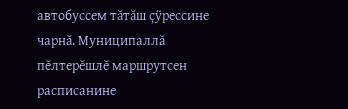автобуссем тăтăш çÿрессине чарнă. Муниципаллă пĕлтерĕшлĕ маршрутсен расписанине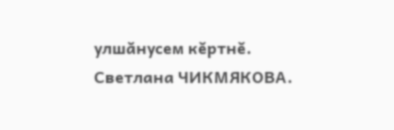улшăнусем кĕртнĕ.
Светлана ЧИКМЯКОВА.